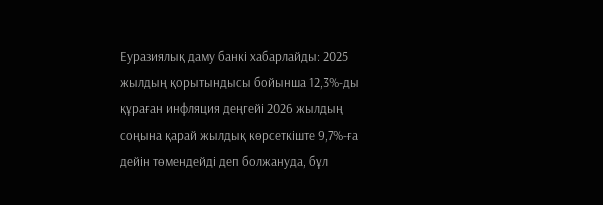Еуразиялық даму банкі хабарлайды: 2025 жылдың қорытындысы бойынша 12,3%-ды құраған инфляция деңгейі 2026 жылдың соңына қарай жылдық көрсеткіште 9,7%-ға дейін төмендейді деп болжануда, бұл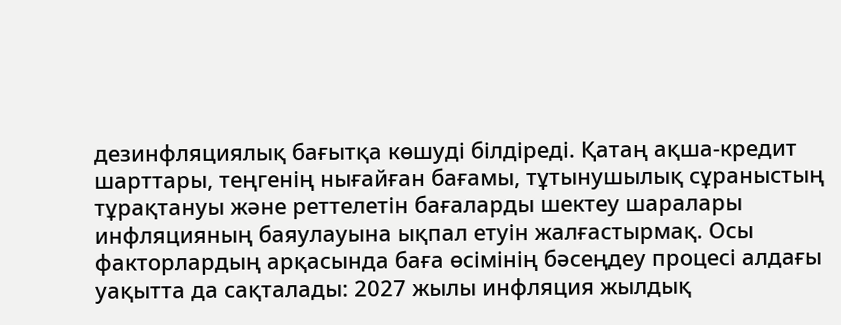дезинфляциялық бағытқа көшуді білдіреді. Қатаң ақша-кредит шарттары, теңгенің нығайған бағамы, тұтынушылық сұраныстың тұрақтануы және реттелетін бағаларды шектеу шаралары инфляцияның баяулауына ықпал етуін жалғастырмақ. Осы факторлардың арқасында баға өсімінің бәсеңдеу процесі алдағы уақытта да сақталады: 2027 жылы инфляция жылдық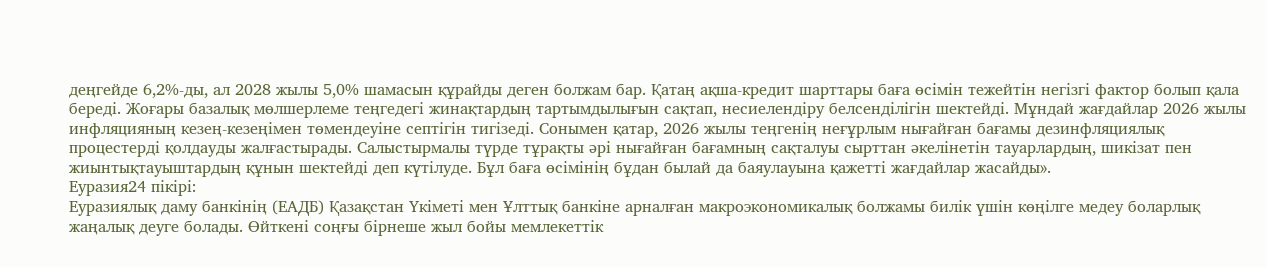деңгейде 6,2%-ды, ал 2028 жылы 5,0% шамасын құрайды деген болжам бар. Қатаң ақша-кредит шарттары баға өсімін тежейтін негізгі фактор болып қала береді. Жоғары базалық мөлшерлеме теңгедегі жинақтардың тартымдылығын сақтап, несиелендіру белсенділігін шектейді. Мұндай жағдайлар 2026 жылы инфляцияның кезең-кезеңімен төмендеуіне септігін тигізеді. Сонымен қатар, 2026 жылы теңгенің неғұрлым нығайған бағамы дезинфляциялық процестерді қолдауды жалғастырады. Салыстырмалы түрде тұрақты әрі нығайған бағамның сақталуы сырттан әкелінетін тауарлардың, шикізат пен жиынтықтауыштардың құнын шектейді деп күтілуде. Бұл баға өсімінің бұдан былай да баяулауына қажетті жағдайлар жасайды».
Еуразия24 пікірі:
Еуразиялық даму банкінің (ЕАДБ) Қазақстан Үкіметі мен Ұлттық банкіне арналған макроэкономикалық болжамы билік үшін көңілге медеу боларлық жаңалық деуге болады. Өйткені соңғы бірнеше жыл бойы мемлекеттік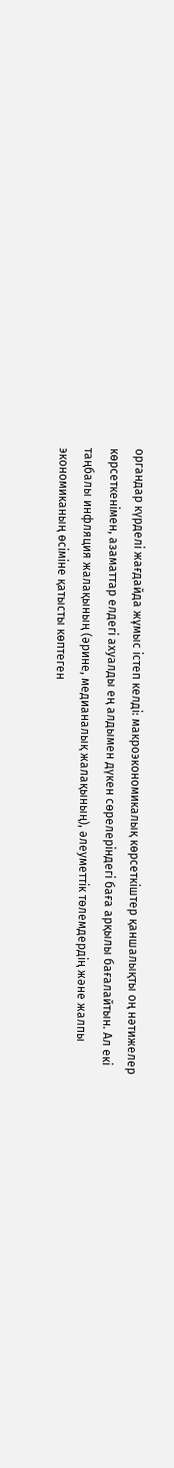органдар күрделі жағдайда жұмыс істеп келді: макроэкономикалық көрсеткіштер қаншалықты оң нәтижелер көрсеткенімен, азаматтар елдегі ахуалды ең алдымен дүкен сөрелеріндегі баға арқылы бағалайтын. Ал екі таңбалы инфляция жалақының (әрине, медианалық жалақының), әлеуметтік төлемдердің және жалпы экономиканың өсіміне қатысты көптеген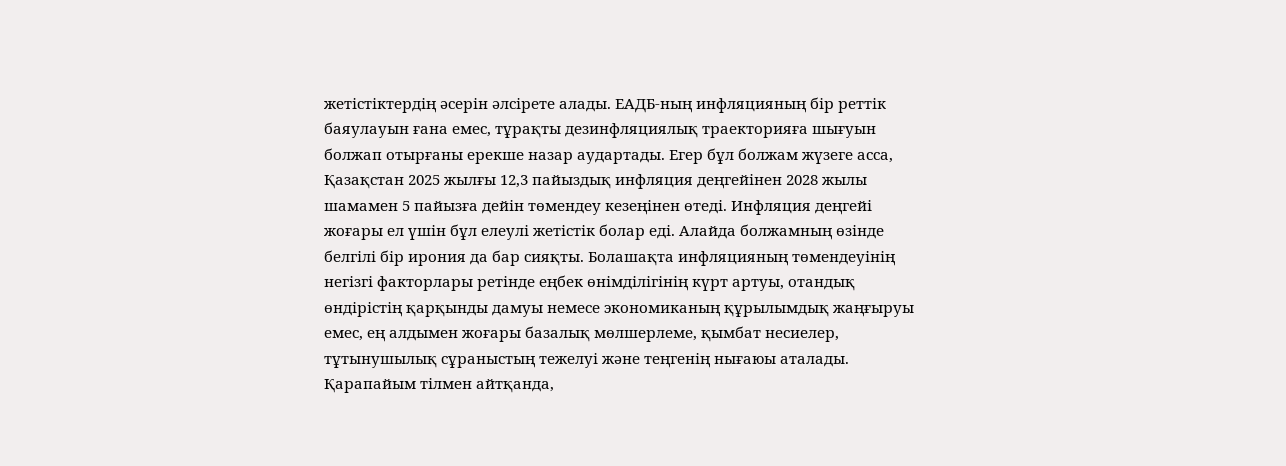жетістіктердің әсерін әлсірете алады. ЕАДБ-ның инфляцияның бір реттік баяулауын ғана емес, тұрақты дезинфляциялық траекторияға шығуын болжап отырғаны ерекше назар аудартады. Егер бұл болжам жүзеге асса, Қазақстан 2025 жылғы 12,3 пайыздық инфляция деңгейінен 2028 жылы шамамен 5 пайызға дейін төмендеу кезеңінен өтеді. Инфляция деңгейі жоғары ел үшін бұл елеулі жетістік болар еді. Алайда болжамның өзінде белгілі бір ирония да бар сияқты. Болашақта инфляцияның төмендеуінің негізгі факторлары ретінде еңбек өнімділігінің күрт артуы, отандық өндірістің қарқынды дамуы немесе экономиканың құрылымдық жаңғыруы емес, ең алдымен жоғары базалық мөлшерлеме, қымбат несиелер, тұтынушылық сұраныстың тежелуі және теңгенің нығаюы аталады. Қарапайым тілмен айтқанда,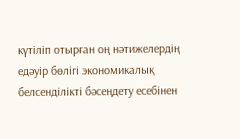күтіліп отырған оң нәтижелердің едәуір бөлігі экономикалық белсенділікті бәсеңдету есебінен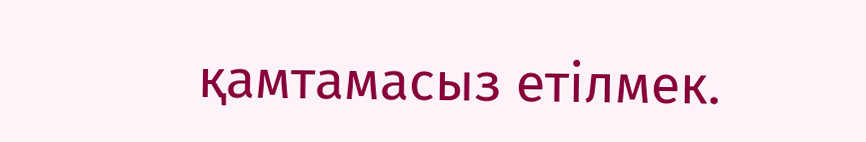қамтамасыз етілмек.